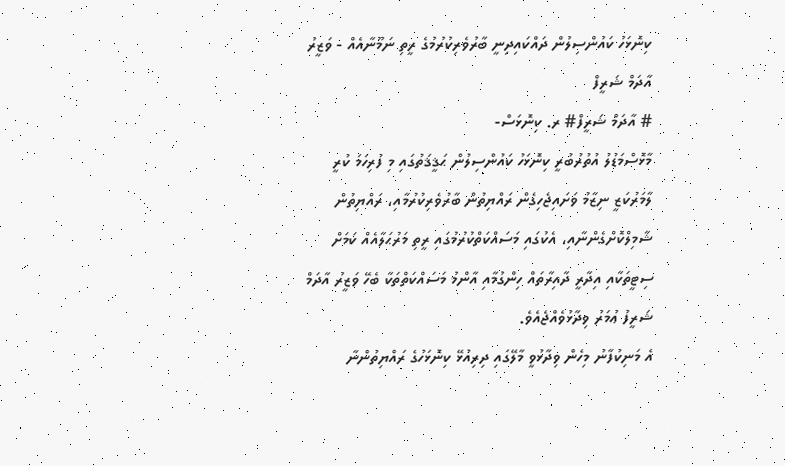ކިނޮޅަހު ކައުންސިލުން ދައްކައިދިނީ ބާރުވެރިކުރުމުގެ ރީތި ނަމޫނާއެއް - ވަޒީރު އާދަމް ޝަރީފް
# އާދަމް ޝަރީފް# ރ. ކިނޮޅަސް-
މާޅޮސްމަޑުލު އުތުރުބުރީ ކިނޮޅަހު ކައުންސިލުން ޙަޤީޤަތުގައި މި ފުރިހަމަ ކުރީ ލާމަރުކަޒީ ނިޒާމު ވަށައިޖެހިގެން ރައްޔިތުން ބާރުވެރިކުރުމާއި، ރައްޔިތުން ޝާމިލްކޮށްގެންނާއި، އެކުގައި މަސައްކަތްކުރުމުގައި ރީތި މަރުޙަލާއެއް ކަމަށް ސިޓީތަކާއި އިދާރީ ދާއިރާތައް ހިންގުމާއި އާންމު މަސައްކަތްތަކާ ބެހޭ ވަޒީރު އާދަމް ޝަރީފު ޢުމަރު ވިދާޅުވެއްޖެއެވެ.
އެ މަނިކުފާނު މިހެން ވިދާޅުވީ މާލޭގައި ދިރިއުޅޭ ކިނޮޅަހުގެ ރައްޔިތުންނާ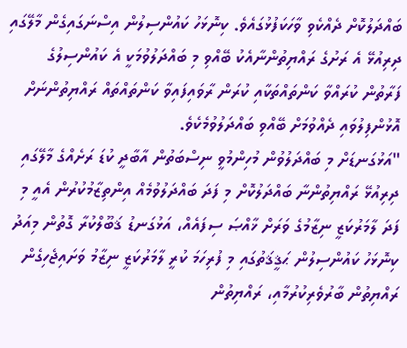ބައްދަލުކޮށް ދެއްކެވި ވާހަކަފުޅުގައެވެ. ކިނޮޅަހު ކައުންސިލުން އިސްނަގައިގެން މާލޭގައި ދިރިއުޅޭ އެ ރަށުގެ ރައްޔިތުންނާއެކު ބޭއްވި މި ބައްދަލުވުމަކީ އެ ކައުންސިލުގެ ފަރާތުން ކުރައްވާ ކަންތައްތަކާއި ކުރަން ރާވައިފައިވާ ކަންތައްތައް ރައްޔިތުންނަށް އޮޅުންފިލުވައި ދެއްވުމަށް ބޭއްވި ބައްދަލުވުމެކެވެ.
"އަޅުގަނޑަށް މި ބައްދަލުވުން މުހިންމުވީ ނިސްބަތުން އާބާދީ ކުޑަ ރަށެއްގެ މާލޭގައި ދިރިއުޅޭ ރައްޔިތުންނާ ބައްދަލުކޮށް މި ފަދަ ބައްދަލުވުމެއް އިންތިޒާމުކުރުން އެއީ މި ފަދަ ލާމަރުކަޒީ ނިޒާމުގެ ވަރަށް ޚާއްޞަ ސިފައެއް، އަޅުގަނޑު ޤަބޫލްކުރާ ގޮތުން މިއަދު ކިނޮޅަހު ކައުންސިލުން ޙަޤީޤަތުގައި މި ފުރިހަމަ ކުރީ ލާމަރުކަޒީ ނިޒާމު ވަށައިޖެހިގެން ރައްޔިތުން ބާރުވެރިކުރުމާއި، ރައްޔިތުން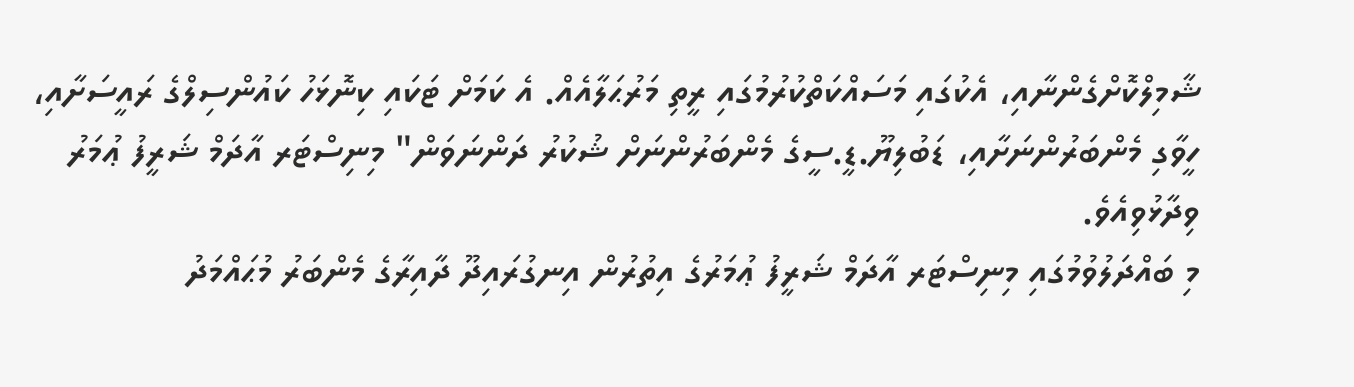ޝާމިލްކޮށްގެންނާއި، އެކުގައި މަސައްކަތްކުރުމުގައި ރީތި މަރުޙަލާއެއް. އެ ކަމަށް ޓަކައި ކިނޮޅަހު ކައުންސިލްގެ ރައީސަށާއި، ހީވާގި މެންބަރުންނަށާއި، ޑަބުލިޔޫ.ޑީ.ސީގެ މެންބަރުންނަށް ޝުކުރު ދަންނަވަން" މިނިސްޓަރ އާދަމް ޝަރީފު ޢުމަރު ވިދާޅުވިއެވެ.
މި ބައްދަލުވުމުގައި މިނިސްޓަރ އާދަމް ޝަރީފު ޢުމަރުގެ އިތުރުން އިނގުރައިދޫ ދާއިރާގެ މެންބަރު މުޙައްމަދު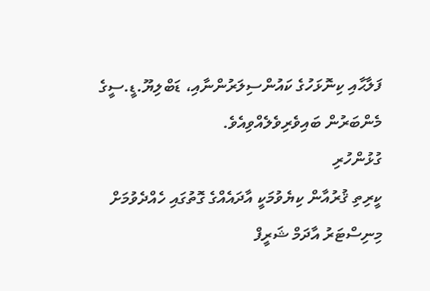ފަލާޙާއި ކިނޮޅަހުގެ ކައުންސިލަރުންނާއި، ޑަބްލިޔޫ.ޑީ.ސީގެ މެންބަރުން ބައިވެރިވެލެއްވިއެވެ.
ގުޅުންހުރި
ކީރިތި ޤުރުއާން ކިޔެވުމަކީ އާދައެއްގެ ގޮތުގައި ހެއްދެވުމަށް މިނިސްޓަރު އާދަމް ޝަރީފް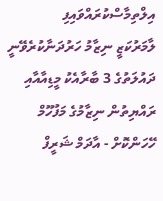އިލްތިމާސްކުރައްވައިފި
ލާމަރުކަޒީ ނިޒާމު ހަރުދަނާކުރެވޭނީ ދައުލަތުގެ 3 ބާރާއެކު މީޑިއާއާއި ރައްޔިތުން ނިޒާމުގެ މަފުހޫމް ހޭހަންކޮށް - އާދަމް ޝަރީފް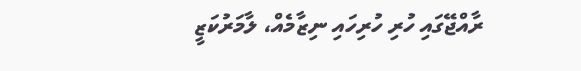ރާއްޖޭގައި ހުރި ހުރިހައި ނިޒާމެއް، ލާމަރުކަޒީ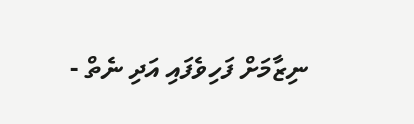ނިޒާމަށް ފަހިވެފައި އަދި ނެތް -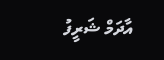އާދަމް ޝަރީފު